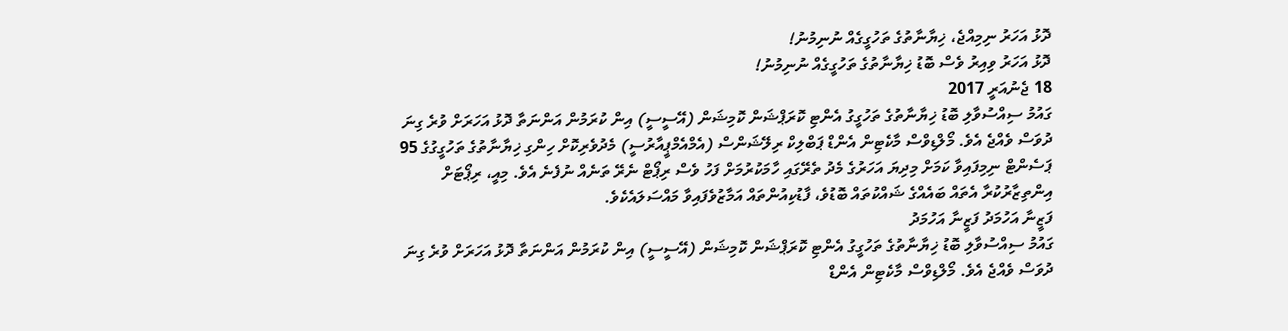ދޮޅު އަހަރު ނިމިއްޖެ، ޚިޔާނާތުގެ ތަހުގީގެއް ނުނިމުނު!
ދޮޅު އަހަރު ވިއިރު ވެސް ބޮޑު ޚިޔާނާތުގެ ތަހުގީގެއް ނުނިމުނު!
18 ޖެނުއަރީ 2017
ގައުމު ސިއްސުވާލި ބޮޑު ޚިޔާނާތުގެ ތަހުގީގު އެންޓި ކޮރަޕްޝަން ކޮމިޝަން (އޭސީސީ) އިން ކުރަމުން އަންނަތާ ދޮޅު އަހަރަށް ވުރެ ގިނަ ދުވަސް ވެއްޖެ އެވެ. މޯލްޑިވްސް މާކެޓިން އެންޑް ޕަބްލިކް ރިލޭޝަންސް (އެމްއެމްޕީއާރުސީ) މެދުވެރިކޮށް ހިންގި ޚިޔާނާތުގެ ތަހުގީގުގެ 95 ޕަސެންޓް ނިމިފައިވާ ކަމަށް މިދިޔަ އަހަރުގެ މެދު ތެރޭގައި ހާމަކުރުމަށް ފަހު ވެސް ރިޕޯޓް ނެރޭ ތަނެއް ނުފެނެ އެވެ. މިއީ، ރިޕޯޓަށް އިންތިޒާރުކުރާ އެތައް ބައެއްގެ ޝައްކުތައް ބޮޑުވެ، ފާޑުކިއުންތައް އަމާޒުވެފައިވާ މައްސަލައެކެވެ.
ފަޒީނާ އަހުމަދު ފަޒީނާ އަހުމަދު
ގައުމު ސިއްސުވާލި ބޮޑު ޚިޔާނާތުގެ ތަހުގީގު އެންޓި ކޮރަޕްޝަން ކޮމިޝަން (އޭސީސީ) އިން ކުރަމުން އަންނަތާ ދޮޅު އަހަރަށް ވުރެ ގިނަ ދުވަސް ވެއްޖެ އެވެ. މޯލްޑިވްސް މާކެޓިން އެންޑް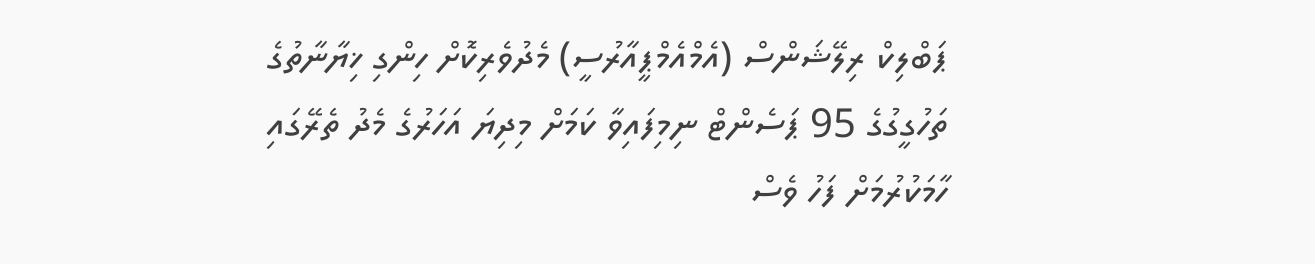ޕަބްލިކް ރިލޭޝަންސް (އެމްއެމްޕީއާރުސީ) މެދުވެރިކޮށް ހިންގި ޚިޔާނާތުގެ ތަހުގީގުގެ 95 ޕަސެންޓް ނިމިފައިވާ ކަމަށް މިދިޔަ އަހަރުގެ މެދު ތެރޭގައި ހާމަކުރުމަށް ފަހު ވެސް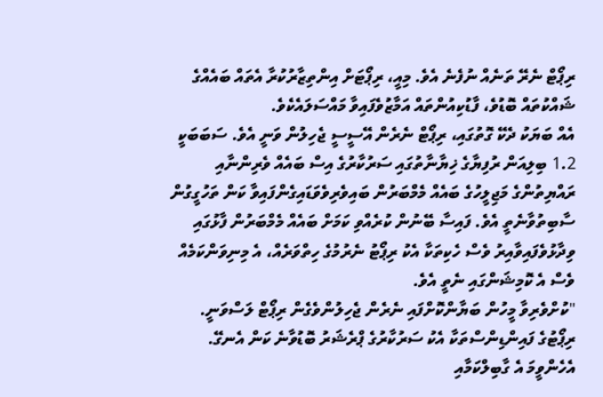ރިޕޯޓް ނެރޭ ތަނެއް ނުފެނެ އެވެ. މިއީ، ރިޕޯޓަށް އިންތިޒާރުކުރާ އެތައް ބައެއްގެ ޝައްކުތައް ބޮޑުވެ، ފާޑުކިއުންތައް އަމާޒުވެފައިވާ މައްސަލައެކެވެ.
އެއް ބަޔަކު ދެކޭ ގޮތުގައި، ރިޕޯޓް ނެރެން އޭސީސީ ޖެހިލުން ވަނީ އެވެ. ސަބަބަކީ 1.2 ބިލިއަން ރުފިޔާގެ ޚިޔާނާތުގައި ސަރުކާރުގެ އިސް ބައެއް ވެރިންނާއި ރައްޔިތުންގެ މަޖިލީހުގެ ބައެއް މެމްބަރުން ބައިވެރިވެވަޑައިގެންފައިވާ ކަން ތަހުގީގުން ސާބިތުވާނެތީ އެވެ. ފައިސާ ބޭނުން ކުރެއްވި ކަމަށް ބައެއް މެމްބަރުން ފާޅުގައި ވިދާޅުވެފައިވާއިރު ވެސް ހެކިތަކާ އެކު ރިޕޯޓު ނެރުމުގެ ހިތްވަރެއް، އެ މިނިވަންކަމެއް ވެސް އެ ކޮމިޝަންގައި ނެތީ އެވެ.
"ކުށްވެރިވާ މީހުން ބަޔާންކޮށްފައި ނެރެން ޖެހިލުންވެގެން ރިޕޯޓް ލަސްވަނީ. ރިޕޯޓުގެ ފައިންޑިންސްތަކާ އެކު ސަރުކާރުގެ ޕްރެޝަރު ބޮޑުވާނެ ކަން އެނގޭ. އެހެންވީމަ އެ ގާބިލްކަމާއި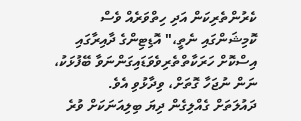ކެރުންތެރިކަން އަދި ހިތްވަރެއް ވެސް ކޮމިޝަންގައި ނެތީ،" އޮޑިޓިންގެ ދާއިރާގައި އިސްކޮށް ހަރަކާތްތެރިވެވަޑައިގަންނަވާ ބޭފުޅަކު، ނަން ނުޖަހާ ގޮތަށް، ވިދާޅުވި އެވެ.
ދައުލަތަށް ގެއްލިގެން ދިޔަ ބިލިއަނަކަށް ވުރެ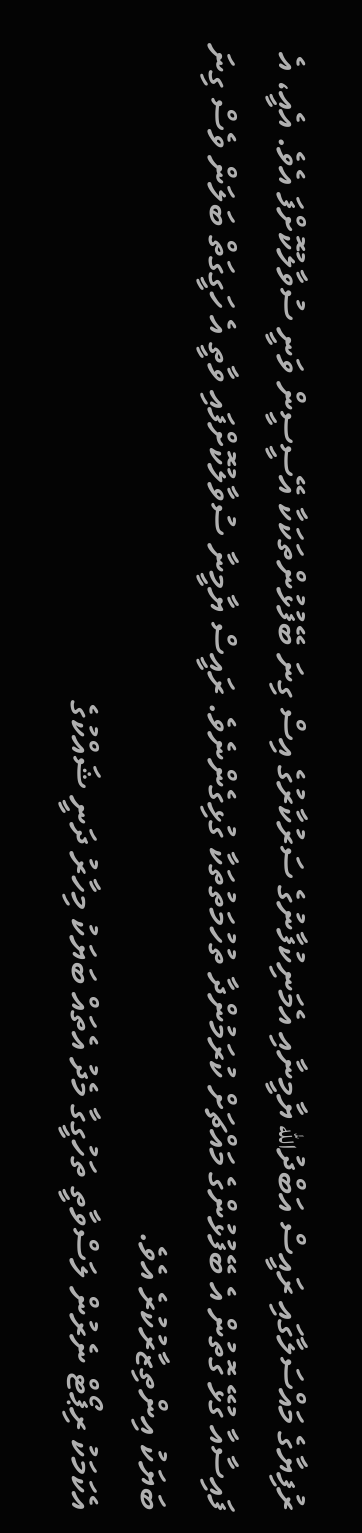ރުފިޔާގެ މައްސަލާގައި ރައީސް އަބްދުالله ޔާމީނާއި އެމަނިކުފާނުގެ ސަރުކާރުގެ އިސް ގިނަ ބޭފުޅުންތަކަކާ އޭސީސީން ވަނީ ސުވާލުކޮށްފަ އެވެ. އެއީ، އެ ފައިސާއާ ގުޅޭ ގޮތުން އެ ބޭފުޅުންގެ މައްޗަށް ކުރަމުންދާ ތުހުމަތުތަކާ ގުޅިގެންނެވެ. ރައީސް ޔާމީނާ ސުވާލުކޮށްފައި ވާތީ އެ ހަގީގަތް ބަލަން ވެސް ގިނަ ބަޔަކު އިންތިޒާރުކުރެ އެވެ.
އެކަމަކު ރިޕޯޓް ނެރުން ލަސްވާތީ ތަހުގީގާ މެދު އެތައް ބަޔަކު މިހާރު ދަނީ ޝައްކުގެ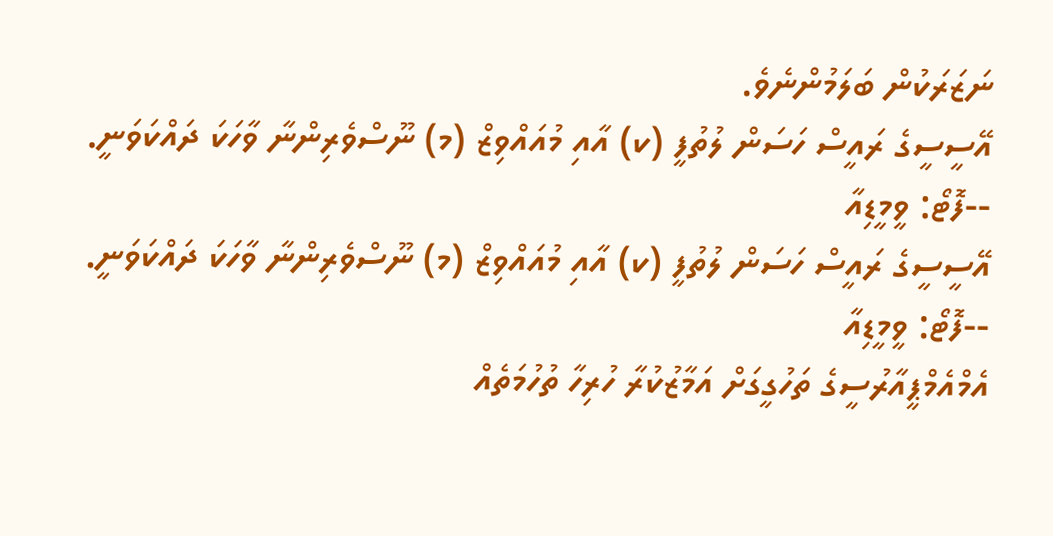ނަޒަރަކުން ބަލަމުންނެވެ.
އޭސީސީގެ ރައީސް ހަސަން ލުތުފީ (ކ) އާއި މުއައްވިޒް (މ) ނޫސްވެރިންނާ ވާހަކަ ދައްކަވަނީ. --ފޮޓޯ: ވީމީޑިއާ
އޭސީސީގެ ރައީސް ހަސަން ލުތުފީ (ކ) އާއި މުއައްވިޒް (މ) ނޫސްވެރިންނާ ވާހަކަ ދައްކަވަނީ. --ފޮޓޯ: ވީމީޑިއާ
އެމްއެމްޕީއާރުސީގެ ތަހުގީގަށް އަމާޒުކުރާ ހުރިހާ ތުހުމަތެއް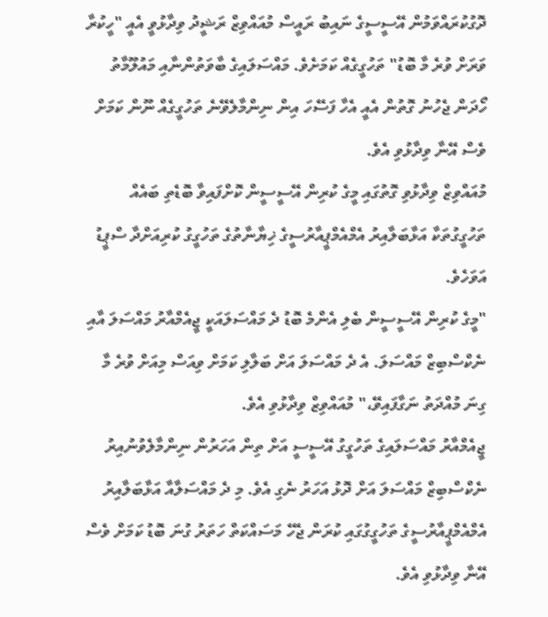ދޮގުކުރައްވަމުން އޭސީސީގެ ނައިބު ރައީސް މުއައްވިޒް ރަޝީދު ވިދާޅުވީ އެއީ "ހީކުރާ ވަރަށް ވުރެ މާ ބޮޑު" ތަހުގީގެއް ކަމަށެވެ. މައްސަލައިގެ ބާވަތުންނާއި މައުލޫމާތު ހޯދަން ޖެހުނު ގޮތުން އެއީ އެހާ ފަސޭހަ އިން ނިންމާލެވޭނެ ތަހުގީގެއް ނޫން ކަމަށް ވެސް އޭނާ ވިދާޅުވި އެވެ.
މުއައްވިޒް ވިދާޅުވި ގޮތުގައި މީގެ ކުރިން އޭސީސީން ކޮށްފައިވާ ބޮޑެތި ބައެއް ތަހުގީގުތަކާ އަޅާބަލާއިރު އެމްއެމްޕީއާރުސީގެ ޚިޔާނާތުގެ ތަހުގީގު ކުރިއަށްދާ ސްޕީޑު އަވަހެވެ.
"މީގެ ކުރިން އޭސީސީން ބެލި އެންމެ ބޮޑު ދެ މައްސަލައަކީ ޖީއެމްއާރު މައްސަލަ އާއި ނެކްސްބިޒް މައްސަލަ. އެ ދެ މައްސަލަ އަށް ބަލާލި ކަމަށް ވިއަސް މިއަށް ވުރެ މާ ގިނަ މުއްދަތު ނަގާފައިވޭ،" މުއައްވިޒް ވިދާޅުވި އެވެ.
ޖީއެމްއާރު މައްސަލައިގެ ތަހުގީގު އޭސީސީ އަށް ތިން އަހަރުން ނިންމާލެވުނުއިރު ނެކްސްބިޒް މައްސަލަ އަށް ދޮޅު އަހަރު ނެގި އެވެ. މި ދެ މައްސަލާއާ އަޅާބަލާއިރު އެމްއެމްޕީއާރުސީގެ ތަހުގީގުގައި ކުރަން ޖެހޭ މަސައްކަތް ހަތަރު ގުނަ ބޮޑު ކަމަށް ވެސް އޭނާ ވިދާޅުވި އެވެ.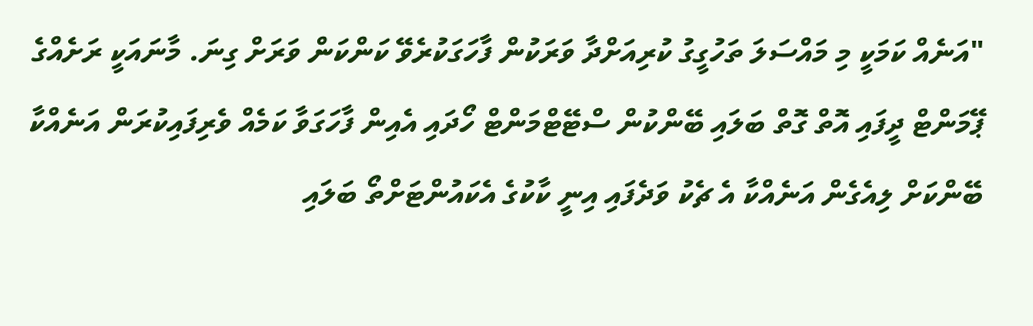"އަނެއް ކަމަކީ މި މައްސަލަ ތަހުގީގު ކުރިއަށްދާ ވަރަކުން ފާހަގަކުރެވޭ ކަންކަން ވަރަށް ގިނަ. މާނައަކީ ރަށެއްގެ ޕޭމަންޓް ދީފައި އޮތް ގޮތް ބަލައި ބޭންކުން ސްޓޭޓްމަންޓް ހޯދައި އެއިން ފާހަގަވާ ކަމެއް ވެރިފައިކުރަން އަނެއްކާ ބޭންކަށް ލިއެގެން އަނެއްކާ އެ ޗެކު ވަދެފައި އިނީ ކާކުގެ އެކައުންޓަށްތޯ ބަލައި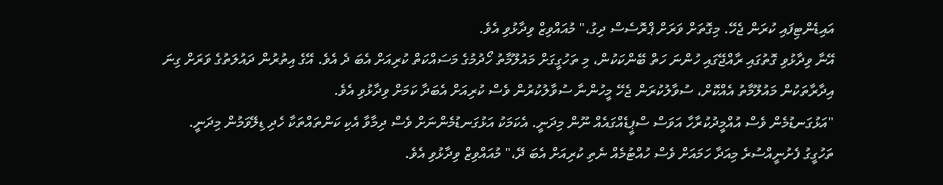އައިޑެންޓިފައި ކުރަން ޖެހޭ. މިގޮތަށް ވަރަށް ޕްރޮސެސް ދިގު،" މުއައްވިޒް ވިދާޅުވި އެވެ.
އޭނާ ވިދާޅުވި ގޮތުގައި ރާއްޖޭގައި ހުންނަ ހަތް ބޭންކަކުން، މި ތަހުގީގަށް މައުލޫމާތު ހޯދުމުގެ މަސައްކަތް ކުރިއަށް އެބަ ދެ އެވެ. އޭގެ އިތުރުން ދައުލަތުގެ ވަރަށް ގިނަ އިދާރާތަކުން މައުލޫމާތު އެއްކޮށް، ސުވާލުކުރަން ޖެހޭ މީހުންނާ ސުވާލުކުރުން ވެސް ކުރިއަށް އެބަދާ ކަމަށް ވިދާޅުވި އެވެ.
"އަޅުގަނޑުމެން ވެސް އުއްމީދުކުރާހާ އަވަސް ސްޕީޑެއްގައެއް ނޫން މިދަނީ. އެކަމަކު އަޅުގަނޑުމެންނަށް ވެސް ދިމާވާ އެކި ކަންތައްތަކާ ހެދި ޑިލޭވަމުން މިދަނީ. ތަހުގީގު ފެށުނީއްސުރެ މިއަދާ ހަމައަށް ވެސް ހުއްޓުމެއް ނެތި ކުރިއަށް އެބަ ދޭ،" މުއައްވިޒް ވިދާޅުވި އެވެ.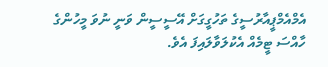އެމްއެމްޕީއާރުސީގެ ތަހުގީގަށް އޭސީސީން ވަނީ ނުވަ މީހުންގެ ހާއްސަ ޓީމެއް އެކުލަވާލައިފަ އެވެ.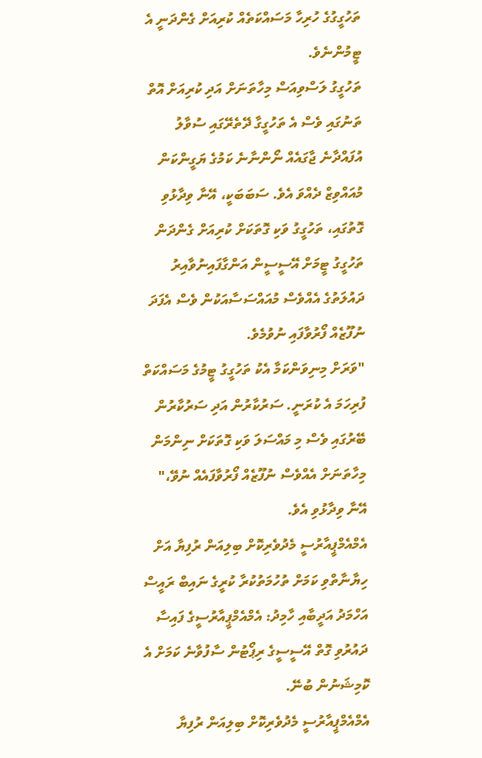ތަހުގީގުގެ ހުރިހާ މަސައްކަތެއް ކުރިއަށް ގެންދަނީ އެ ޓީމުންނެވެ.
ތަހުގީގު ލަސްވިއަސް މިހާތަނަށް އަދި ކުރިއަށް އޮތް ތަނުގައި ވެސް އެ ތަހުގީގާ ދޭތެރޭގައި ސުވާލު އުފައްދާނެ ޖާގައެއް ނޯންނާނެ ކަމުގެ ޔަގީންކަން މުއައްވިޒް ދެއްވަ އެވެ. ސަބަބަކީ، އޭނާ ވިދާޅުވި ގޮތުގައި، ތަހުގީގު ވަކި ގޮތަކަށް ކުރިއަށް ގެންދަން ތަހުގީގު ޓީމަށް އޭސީސީން އަންގާފައިނުވާއިރު ދައުލަތުގެ އެއްވެސް މުއައްސަސާއަކުން ވެސް އެފަދަ ނުފޫޒެއް ފޯރުވާފައި ނުވުމެވެ.
"ވަރަށް މިނިވަންކަމާ އެކު ތަހުގީގު ޓީމުގެ މަސައްކަތް ފުރިހަމަ އެ ކުރަނީ. ސަރުކާރުން އަދި ސަރުކާރުން ބޭރުގައި ވެސް މި މައްސަލަ ވަކި ގޮތަކަށް ނިންމަން މިހާތަނަށް އެއްވެސް ނުފޫޒެއް ފޯރުވާފައެއް ނުވޭ،" އޭނާ ވިދާޅުވި އެވެ.
އެމްއެމްޕީއާރުސީ މެދުވެރިކޮށް ބިލިއަން ރުފިޔާ އަށް ހިޔާނާތްވި ކަމަށް ތުހުމަތުކުރާ ކުރީގެ ނައިބް ރައީސް އަހްމަދު އަދީބާއި ހާމިދު: އެމްއެމްޕީއާރުސީގެ ފައިސާ ދައުރުވި ގޮތް އޭސީސީގެ ރިޕޯޓުން ސާފުވާނެ ކަމަށް އެ ކޮމިޝަނުން ބުނޭ.
އެމްއެމްޕީއާރުސީ މެދުވެރިކޮށް ބިލިއަން ރުފިޔާ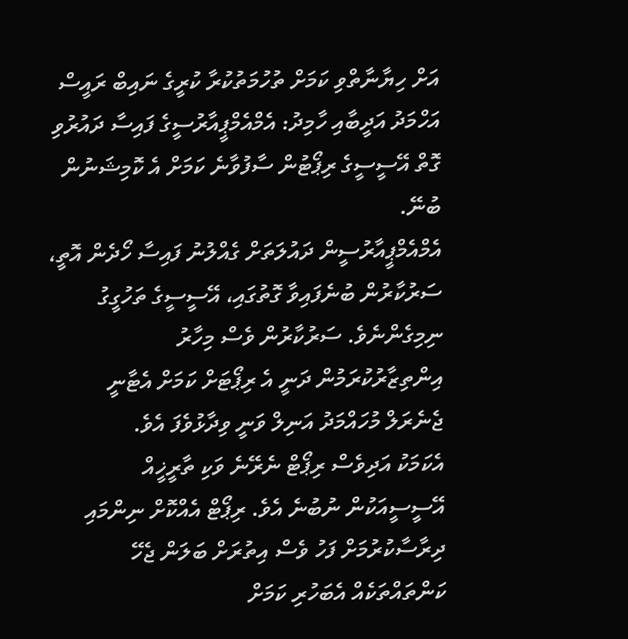އަށް ހިޔާނާތްވި ކަމަށް ތުހުމަތުކުރާ ކުރީގެ ނައިބް ރައީސް އަހްމަދު އަދީބާއި ހާމިދު: އެމްއެމްޕީއާރުސީގެ ފައިސާ ދައުރުވި ގޮތް އޭސީސީގެ ރިޕޯޓުން ސާފުވާނެ ކަމަށް އެ ކޮމިޝަނުން ބުނޭ.
އެމްއެމްޕީއާރުސީން ދައުލަތަށް ގެއްލުނު ފައިސާ ހޯދެން އޮތީ، ސަރުކާރުން ބުނެފައިވާ ގޮތުގައި، އޭސީސީގެ ތަހުގީގު ނިމިގެންނެވެ. ސަރުކާރުން ވެސް މިހާރު އިންތިޒާރުކުރަމުން ދަނީ އެ ރިޕޯޓަށް ކަމަށް އެޓާނީ ޖެނެރަލް މުހައްމަދު އަނިލް ވަނީ ވިދާޅުވެފަ އެވެ.
އެކަމަކު އަދިވެސް ރިޕޯޓް ނެރޭނެ ވަކި ތާރީޚީއް އޭސީސީއަކުން ނުބުނެ އެވެ. ރިޕޯޓް އެއްކޮށް ނިންމައި ދިރާސާކުރުމަށް ފަހު ވެސް އިތުރަށް ބަލަން ޖެހޭ ކަންތައްތަކެއް އެބަހުރި ކަމަށް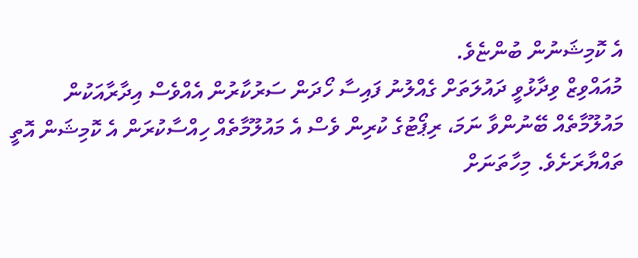އެ ކޮމިޝަނުން ބުންޏެވެ.
މުއައްވިޒް ވިދާޅުވީ ދައުލަތަށް ގެއްލުނު ފައިސާ ހޯދަން ސަރުކާރުން އެއްވެސް އިދާރާއަކުން މައުލޫމާތެއް ބޭނުންވާ ނަމަ، ރިޕޯޓުގެ ކުރިން ވެސް އެ މައުލޫމާތެއް ހިއްސާކުރަން އެ ކޮމިޝަން އޮތީ ތައްޔާރަށެވެ. މިހާތަނަށް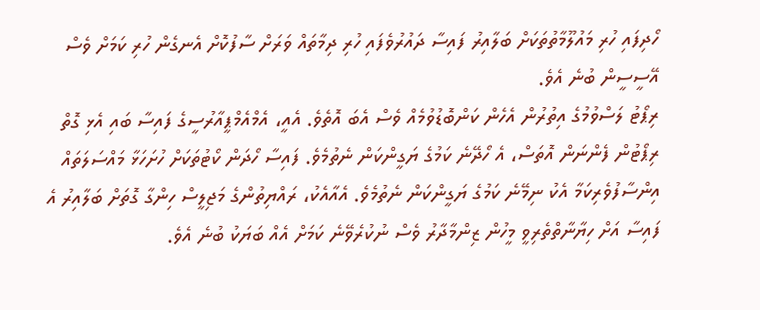ހޯދިފައި ހުރި މައުލޫމާތުތަކަށް ބަލާއިރު ފައިސާ ދައުރުވެފައި ހުރި ދިމާތައް ވަރަށް ސާފުކޮށް އެނގެން ހުރި ކަމަށް ވެސް އޭސީސީން ބުނެ އެވެ.
ރިޕޯޓު ލަސްވުމުގެ އިތުރުން އެހެން ކަންބޮޑުވުމެއް ވެސް އެބަ އޮތެވެ. އެއީ، އެމްއެމްޕީއާރުސީގެ ފައިސާ ބައި އެޅި ގޮތް ރިޕޯޓުން ފެންނަން އޮތަސް، އެ ހޯދޭނެ ކަމުގެ ޔަގީންކަން ނެތުމެވެ. ފައިސާ ހޯދަން ކޯޓުތަކަށް ހުށަހަޅާ މައްސަލަތައް އިންސާފުވެރިކަމާ އެކު ނިމޭނެ ކަމުގެ ޔަގީންކަން ނެތުމެވެ. އެއާއެކު، ރައްޔިތުންގެ މަޖިލީސް ހިންގާ ގޮތަށް ބަލާއިރު އެ ފައިސާ އަށް ހިޔާނާތްތެރިވީ މީހުން ޒިންމާދާރު ވެސް ނުކުރެވޭނެ ކަމަށް އެއް ބަޔަކު ބުނެ އެވެ.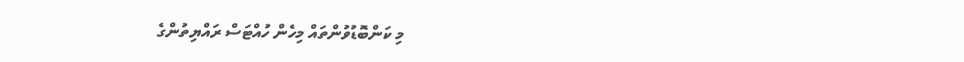މި ކަންބޮޑުވުންތައް މިހެން ހުއްޓަސް ރައްޔިތުންގެ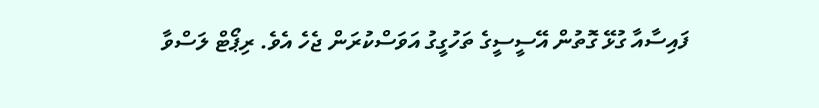ފައިސާއާ ގުޅޭ ގޮތުން އޭސީސީގެ ތަހުގީގު އަވަސްކުރަން ޖެހެ އެވެ. ރިޕޯޓް ލަސްވާ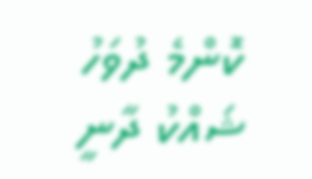ކޮންމެ ދުވަހު ޝައްކު ދާނީ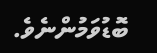ބޮޑުވަމުންނެވެ.